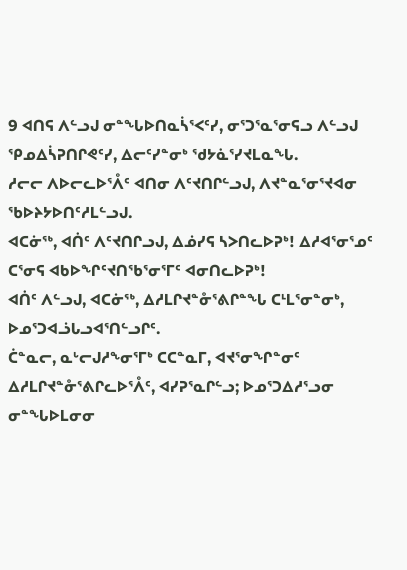9 ᐊᑎᕋ ᐱᓪᓗᒍ ᓂᓐᖓᐅᑎᓇᓵᕐᐸᑦᓯ, ᓂᕐᑐᕐᓇᕐᓂᕋᓗ ᐱᓪᓗᒍ ᕿᓄᐃᓵᕈᑎᒋᕙᑦᓯ, ᐃᓕᑦᓯᓐᓂᒃ ᖁᔭᓈᕐᓯᔪᒪᓇᖓ.
ᓱᓕᓕ ᐱᐅᓕᓚᐅᕐᐰᑦ ᐊᑎᓂ ᐱᑦᔪᑎᒋᓪᓗᒍ, ᐱᔪᓐᓇᕐᓂᕐᔪᐊᓂ ᖃᐅᔨᔭᐅᑎᑦᓱᒪᓪᓗᒍ.
ᐊᑕᓃᖅ, ᐊᑏᑦ ᐱᑦᔪᑎᒋᓗᒍ, ᐃᓅᓯᕋ ᓴᐳᑎᓚᐅᕈᒃ! ᐃᓱᐊᕐᓂᕐᓄᑦ ᑕᕐᓂᕋ ᐊᑲᐅᖏᑦᔪᑎᖃᕐᓂᕐᒥᑦ ᐊᓂᑎᓚᐅᕈᒃ!
ᐊᑏᑦ ᐱᓪᓗᒍ, ᐊᑕᓃᖅ, ᐃᓱᒪᒋᔪᓐᓁᕐᕕᒋᓐᖓ ᑕᒻᒪᕐᓂᓐᓂᒃ, ᐅᓄᕐᑐᐊᓘᒐᓗᐊᕐᑎᓪᓗᒋᑦ.
ᑖᓐᓇᓕ, ᓇᒡᓕᒍᓱᖕᓂᕐᒥᒃ ᑕᑕᓐᓇᒥ, ᐊᔪᕐᓂᖏᓐᓂᑦ ᐃᓱᒪᒋᔪᓐᓁᕐᕕᒋᓚᐅᕐᐰᑦ, ᐊᓯᕈᕐᓇᒋᓪᓗ; ᐅᓄᕐᑐᐃᓱᕐᓗᓂ ᓂᓐᖓᐅᒪᓂᓂ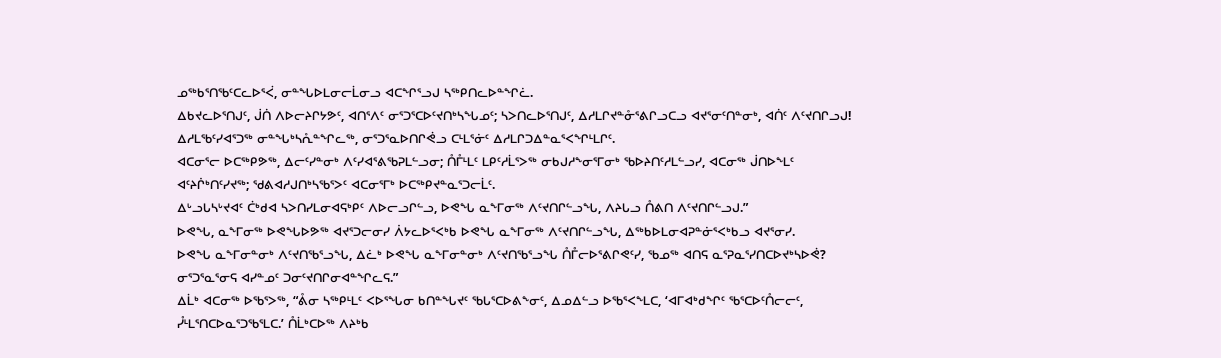ᓄᖅᑲᕐᑎᖃᑦᑕᓚᐅᕐᐹ, ᓂᓐᖓᐅᒪᓂᓕᒫᓂᓗ ᐊᑕᖏᕐᓗᒍ ᓴᖅᑭᑎᓚᐅᓐᖏᓛ.
ᐃᑲᔪᓚᐅᕐᑎᒍᑦ, ᒎᑏ ᐱᐅᓕᔨᒋᔭᕗᑦ, ᐊᑎᕐᐱᑦ ᓂᕐᑐᕐᑕᐅᑦᔪᑎᒃᓴᖓᓄᑦ; ᓴᐳᑎᓚᐅᕐᑎᒍᑦ, ᐃᓱᒪᒋᔪᓐᓁᕐᕕᒋᓗᑕᓗ ᐊᔪᕐᓂᑦᑎᓐᓂᒃ, ᐊᑏᑦ ᐱᑦᔪᑎᒋᓗᒍ!
ᐃᓱᒪᖃᑦᓯᐊᕐᑐᖅ ᓂᓐᖓᒃᓴᕅᓐᖏᓚᖅ, ᓂᕐᑐᕐᓇᐅᑎᒋᕚᓗ ᑕᒻᒪᕐᓃᑦ ᐃᓱᒪᒋᑐᐃᓐᓇᕐᐸᖏᒻᒪᒋᑦ.
ᐊᑕᓂᕐᓕ ᐅᑕᖅᑭᕗᖅ, ᐃᓕᑦᓯᓐᓂᒃ ᐱᑦᓯᐊᕐᕕᖃᕈᒪᓪᓗᓂ; ᑍᒤᒻᒪᑦ ᒪᑭᑦᓱᒫᕐᐳᖅ ᓂᑲᒍᓱᖕᓂᕐᒥᓂᒃ ᖃᐅᔨᑎᑦᓱᒪᓪᓗᓯ, ᐊᑕᓂᖅ ᒎᑎᐅᖕᒪᑦ ᐊᑦᔨᒌᒃᑎᑦᓯᔪᖅ; ᖁᕕᐊᓱᒍᑎᒃᓴᖃᕐᐳᑦ ᐊᑕᓂᕐᒥᒃ ᐅᑕᖅᑭᔪᓐᓇᕐᑐᓕᒫᑦ.
ᐃᒡᓗᒐᓴᒡᔪᐊᑦ ᑖᒃᑯᐊ ᓴᐳᑎᓯᒪᓂᐊᕋᒃᑭᑦ ᐱᐅᓕᓗᒋᓪᓗ, ᐅᕙᖓ ᓇᖕᒥᓂᖅ ᐱᑦᔪᑎᒋᓪᓗᖓ, ᐱᔨᒐᓗ ᑍᕕᑎ ᐱᑦᔪᑎᒋᓪᓗᒍ.”
ᐅᕙᖓ, ᓇᖕᒥᓂᖅ ᐅᕙᖓᐅᕗᖅ ᐊᔪᕐᑐᓕᓂᓯ ᐲᔭᓚᐅᕐᐸᒃᑲ ᐅᕙᖓ ᓇᖕᒥᓂᖅ ᐱᑦᔪᑎᒋᓪᓗᖓ, ᐃᖅᑲᐅᒪᓂᐊᕈᓐᓃᕐᐸᒃᑲᓗ ᐊᔪᕐᓂᓯ.
ᐅᕙᖓ ᓇᖕᒥᓂᓐᓂᒃ ᐱᑦᔪᑎᖃᕐᓗᖓ, ᐃᓛᒃ ᐅᕙᖓ ᓇᖕᒥᓂᓐᓂᒃ ᐱᑦᔪᑎᖃᕐᓗᖓ ᑍᒤᓕᐅᕐᕕᒋᕙᑦᓯ, ᖃᓄᖅ ᐊᑎᕋ ᓇᕐᕈᓇᕐᓯᑎᑕᐅᔪᒃᓴᐅᕚ? ᓂᕐᑐᕐᓇᕐᓂᕋ ᐊᓯᓐᓄᑦ ᑐᓂᑦᔪᑎᒋᓂᐊᓐᖏᓚᕋ.”
ᐃᒫᒃ ᐊᑕᓂᖅ ᐅᖃᕐᐳᖅ, “ᕔᓂ ᓴᖅᑭᒻᒪᑦ ᐸᐅᕐᖓᓂ ᑲᑎᓐᖓᔪᑦ ᖃᒐᕐᑕᐅᕕᖕᓂᑦ, ᐃᓄᐃᓪᓗ ᐅᖃᕐᐸᖕᒪᑕ, ‘ᐊᒥᐊᒃᑯᖏᑦ ᖃᕐᑕᐅᑦᑍᓕᓕᑦ, ᓮᒻᒪᕐᑎᑕᐅᓇᕐᑐᖃᕐᒪᑕ.’ ᑍᒫᒃᑕᐅᖅ ᐱᔨᒃᑲ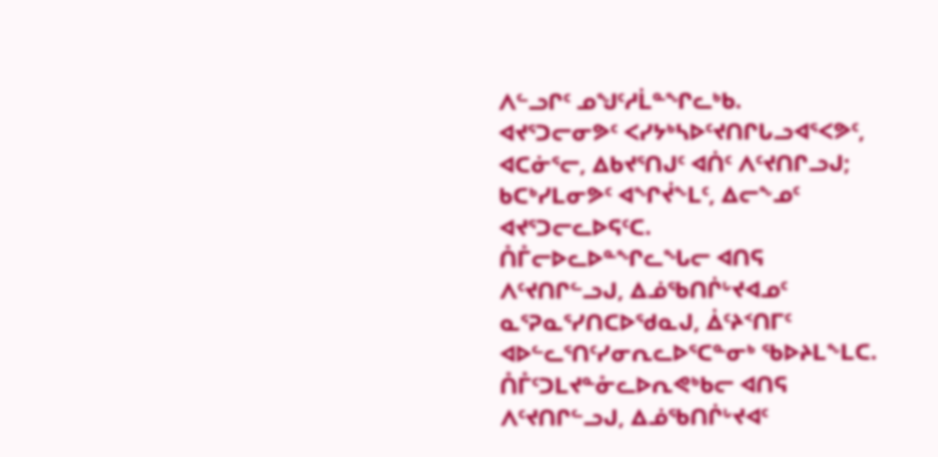ᐱᓪᓗᒋᑦ ᓄᖑᑦᓱᒫᓐᖏᓚᒃᑲ.
ᐊᔪᕐᑐᓕᓂᕗᑦ ᐸᓯᔭᒃᓴᐅᑦᔪᑎᒋᒐᓗᐊᕐᐸᕗᑦ, ᐊᑕᓃᕐᓕ, ᐃᑲᔪᕐᑎᒍᑦ ᐊᑏᑦ ᐱᑦᔪᑎᒋᓗᒍ; ᑲᑕᒃᓯᒪᓂᕗᑦ ᐊᖏᔫᖕᒪᑦ, ᐃᓕᖕᓄᑦ ᐊᔪᕐᑐᓕᓚᐅᕋᑦᑕ.
ᑍᒤᓕᐅᓚᐅᓐᖏᓚᖓᓕ ᐊᑎᕋ ᐱᑦᔪᑎᒋᓪᓗᒍ, ᐃᓅᖃᑎᒌᒡᔪᐊᓄᑦ ᓇᕐᕈᓇᕐᓯᑎᑕᐅᖁᓇᒍ, ᐄᑦᔨᑉᑎᒥᑦ ᐊᐅᓪᓚᕐᑎᑦᓯᓂᕆᓚᐅᕐᑕᓐᓂᒃ ᖃᐅᔨᒪᖕᒪᑕ.
ᑍᒤᑦᑐᒪᔪᓐᓁᓚᐅᕆᕙᒃᑲᓕ ᐊᑎᕋ ᐱᑦᔪᑎᒋᓪᓗᒍ, ᐃᓅᖃᑎᒌᒡᔪᐊᑦ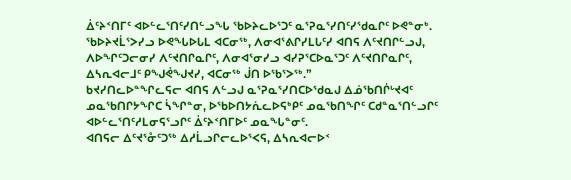ᐄᑦᔨᑉᑎᒥᑦ ᐊᐅᓪᓚᕐᑎᑦᓯᑎᓪᓗᖓ ᖃᐅᔨᓚᐅᕐᑐᑦ ᓇᕐᕈᓇᕐᓯᑎᑦᓯᖁᓇᒋᑦ ᐅᕙᓐᓂᒃ.
ᖃᐅᔨᔪᒫᕐᐳᓯᓗ ᐅᕙᖓᐅᒐᒪ ᐊᑕᓂᖅ, ᐱᓂᐊᕐᕕᒋᓯᒪᒐᑦᓯ ᐊᑎᕋ ᐱᑦᔪᑎᒋᓪᓗᒍ, ᐱᐅᖏᑦᑐᓕᓂᓯ ᐱᑦᔪᑎᒋᓇᒋᑦ, ᐱᓂᐊᕐᓂᓯᓗ ᐊᓯᕈᕐᑕᐅᓇᕐᑐᑦ ᐱᑦᔪᑎᒋᓇᒋᑦ, ᐃᓴᕆᐊᓕᒧᑦ ᑭᖑᕚᖑᔪᓯ, ᐊᑕᓂᖅ ᒎᑎ ᐅᖃᕐᐳᖅ.”
ᑲᔪᓯᑎᓚᐅᓐᖏᓚᕋᓕ ᐊᑎᕋ ᐱᓪᓗᒍ ᓇᕐᕈᓇᕐᓯᑎᑕᐅᖁᓇᒍ ᐃᓅᖃᑎᒌᒡᔪᐊᑦ ᓄᓇᖃᑎᒋᔭᖏᑕ ᓵᖏᓐᓂ, ᐅᖃᐅᑎᔭᕇᓚᐅᕋᒃᑭᑦ ᓄᓇᖃᑎᖏᑦ ᑕᑯᓐᓇᕐᑎᓪᓗᒋᑦ ᐊᐅᓪᓚᕐᑎᑦᓱᒪᓂᕋᕐᓗᒋᑦ ᐄᑦᔨᑉᑎᒥᐅᑦ ᓄᓇᖓᓐᓂᑦ.
ᐊᑎᕋᓕ ᐃᑦᔪᕐᓁᑦᑐᖅ ᐃᓱᒫᓗᒋᓕᓚᐅᕐᐸᕋ, ᐃᓴᕆᐊᓕᐅᑉ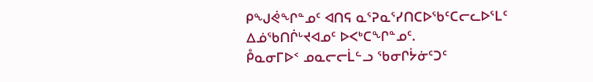ᑭᖑᕚᖏᓐᓄᑦ ᐊᑎᕋ ᓇᕐᕈᓇᕐᓯᑎᑕᐅᖃᑦᑕᓕᓚᐅᕐᒪᑦ ᐃᓅᖃᑎᒌᒡᔪᐊᓄᑦ ᐅᐸᒃᑕᖏᓐᓄᑦ.
ᑬᓇᓂᒥᐅᑉ ᓄᓇᓕᓕᒫᓪᓗ ᖃᓂᒋᔮᓃᑦᑐᑦ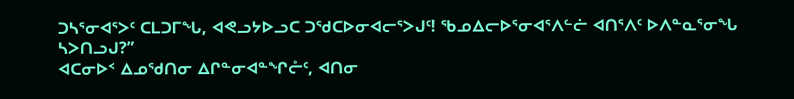ᑐᓴᕐᓂᐊᕐᐳᑦ ᑕᒪᑐᒥᖓ, ᐊᕙᓗᔭᐅᓗᑕ ᑐᖁᑕᐅᓂᐊᓕᕐᐳᒍᑦ! ᖃᓄᐃᓕᐅᕐᓂᐊᕐᐱᓪᓖ ᐊᑎᕐᐱᑦ ᐅᐱᓐᓇᕐᓂᖓ ᓴᐳᑎᓗᒍ?”
ᐊᑕᓂᐅᑉ ᐃᓄᖁᑎᓂ ᐃᒋᓐᓂᐊᓐᖏᓔᑦ, ᐊᑎᓂ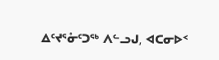ᐃᑦᔪᕐᓁᑦᑐᖅ ᐱᓪᓗᒍ, ᐊᑕᓂᐅᑉ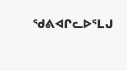ᖁᕕᐊᒋᓚᐅᕐᒪᒍ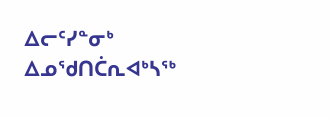ᐃᓕᑦᓯᓐᓂᒃ ᐃᓄᖁᑎᑖᕆᐊᒃᓴᖅ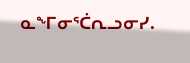ᓇᖕᒥᓂᕐᑖᕆᓗᓂᓯ.